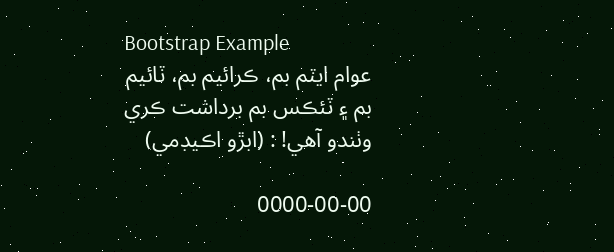Bootstrap Example
عوام ايٽم بم، ڪرائيم بم، ٽائيم بم ۽ ٽئڪس بم برداشت ڪري وٺندو آهي! : (ابڙو اڪيڊمي)

0000-00-00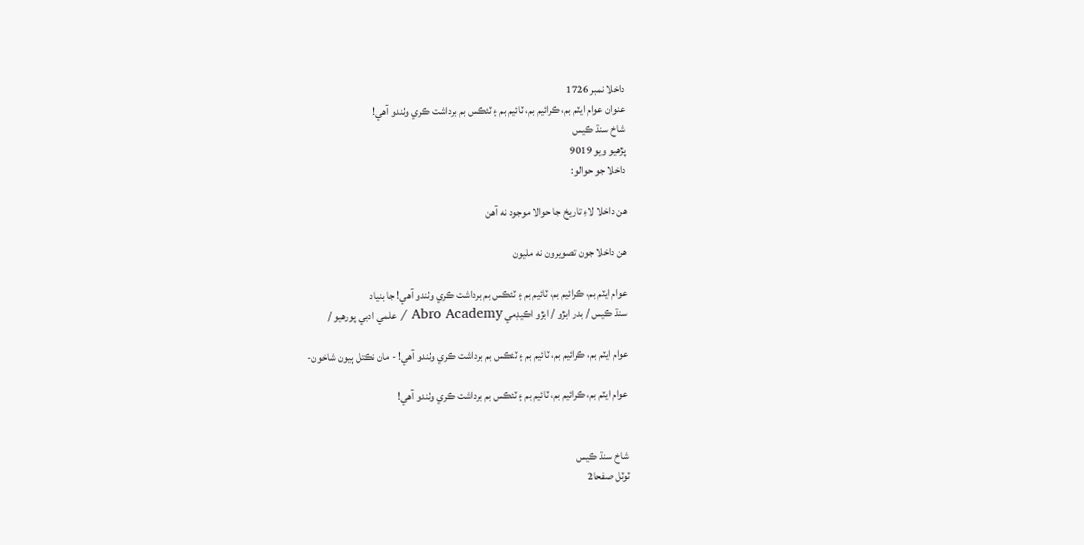داخلا نمبر 1726
عنوان عوام ايٽم بم، ڪرائيم بم، ٽائيم بم ۽ ٽئڪس بم برداشت ڪري وٺندو آهي!
شاخ سنڌ ڪيس
پڙهيو ويو 9019
داخلا جو حوالو:

هن داخلا لاءِ تاريخ جا حوالا موجود نه آهن

هن داخلا جون تصويرون نه مليون

عوام ايٽم بم، ڪرائيم بم، ٽائيم بم ۽ ٽئڪس بم برداشت ڪري وٺندو آهي! جا بنياد
سنڌ ڪيس / بدر ابڙو / ابڙو اڪيڊمي Abro Academy / علمي ادبي پورهيو /

عوام ايٽم بم، ڪرائيم بم، ٽائيم بم ۽ ٽئڪس بم برداشت ڪري وٺندو آهي! - مان نڪتل ٻيون شاخون-

عوام ايٽم بم، ڪرائيم بم، ٽائيم بم ۽ ٽئڪس بم برداشت ڪري وٺندو آهي!


شاخ سنڌ ڪيس
ٽوٽل صفحا2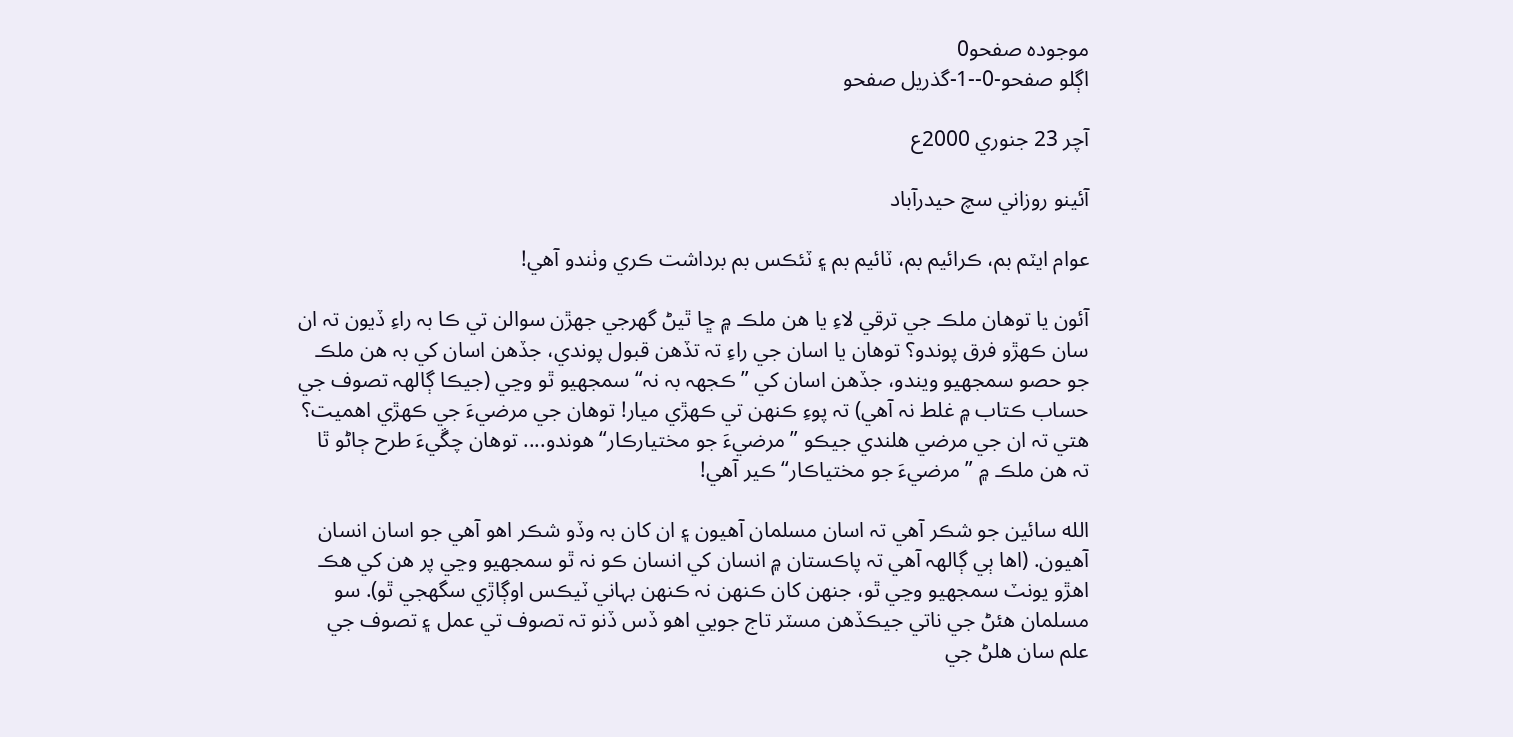موجودہ صفحو0
اڳلو صفحو-0--1-گذريل صفحو

آچر 23 جنوري 2000ع

آئينو روزاني سچ حيدرآباد

عوام ايٽم بم، ڪرائيم بم، ٽائيم بم ۽ ٽئڪس بم برداشت ڪري وٺندو آهي!

آئون يا توهان ملڪ جي ترقي لاءِ يا هن ملڪ ۾ ڇا ٿيڻ گهرجي جهڙن سوالن تي ڪا بہ راءِ ڏيون تہ ان سان ڪھڙو فرق پوندو؟ توهان يا اسان جي راءِ تہ تڏهن قبول پوندي، جڏهن اسان کي بہ هن ملڪ جو حصو سمجهيو ويندو، جڏهن اسان کي ”ڪجھہ بہ نہ“ سمجهيو ٿو وڃي (جيڪا ڳالھہ تصوف جي حساب ڪتاب ۾ غلط نہ آهي) تہ پوءِ ڪنھن تي ڪھڙي ميار! توهان جي مرضيءَ جي ڪھڙي اهميت؟ هتي تہ ان جي مرضي هلندي جيڪو ”مرضيءَ جو مختيارڪار“ هوندو.... توهان چڱيءَ طرح ڄاڻو ٿا تہ هن ملڪ ۾ ”مرضيءَ جو مختياڪار“ ڪير آهي!

الله سائين جو شڪر آهي تہ اسان مسلمان آهيون ۽ ان کان بہ وڏو شڪر اهو آهي جو اسان انسان آهيون. (اها ٻي ڳالھہ آهي تہ پاڪستان ۾ انسان کي انسان ڪو نہ ٿو سمجهيو وڃي پر هن کي هڪ اهڙو يونٽ سمجهيو وڃي ٿو، جنھن کان ڪنھن نہ ڪنھن بہاني ٽيڪس اوڳاڙي سگهجي ٿو). سو مسلمان هئڻ جي ناتي جيڪڏهن مسٽر تاج جويي اهو ڏس ڏنو تہ تصوف تي عمل ۽ تصوف جي علم سان هلڻ جي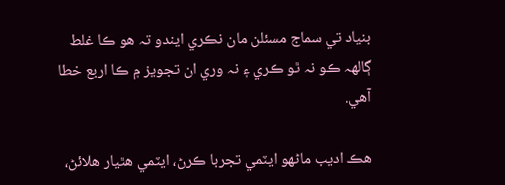بنياد تي سماج مسئلن مان نڪري ايندو تہ هو ڪا غلط ڳالھہ ڪو نہ ٿو ڪري ۽ نہ وري ان تجويز ۾ ڪا اربع خطا آهي.

هڪ اديب ماڻهو ايٽمي تجربا ڪرڻ، ايٽمي هٿيار هلائڻ،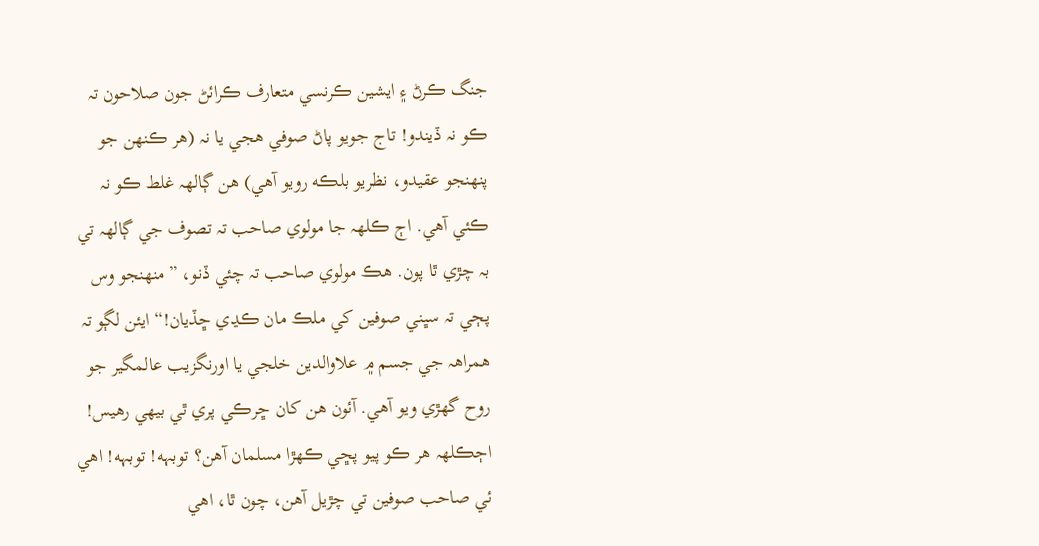جنگ ڪرڻ ۽ ايشين ڪرنسي متعارف ڪرائڻ جون صلاحون تہ ڪو نہ ڏيندو! تاج جويو پاڻ صوفي هجي يا نہ (هر ڪنھن جو پنھنجو عقيدو، نظريو بلڪه رويو آهي) هن ڳالھہ غلط ڪو نہ ڪئي آهي. اڄ ڪلھہ جا مولوي صاحب تہ تصوف جي ڳالھہ تي بہ چڙي ٿا پون. هڪ مولوي صاحب تہ چئي ڏنو، ”منھنجو وس پڄي تہ سڀني صوفين کي ملڪ مان ڪڍي ڇڏيان!“ ايئن لڳو تہ همراھہ جي جسم ۾ علاوالدين خلجي يا اورنگزيب عالمگير جو روح گهڙي ويو آهي. آئون هن کان ڇرڪي پري ٿي بيھي رهيس! اڄڪلھہ هر ڪو پيو پڇي ڪھڙا مسلمان آهن؟ توبہه! توبہه! اهي ئي صاحب صوفين تي چڙيل آهن، چون ٿا، اهي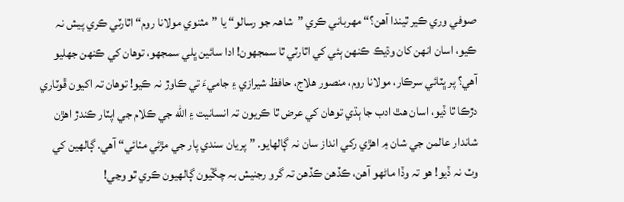صوفي وري ڪير ٿيندا آهن؟“ مهرباني ڪري ”شاھہ جو رسالو“ يا ”مثنوي مولانا روم“ اٿارٽي ڪري پيش نہ ڪيو، اسان انھن کان وڌيڪ ڪنھن ٻئي کي اٿارٽي ٿا سمجهون! ادا سائين ڀلي سمجهو، توهان کي ڪنھن جهليو آهي؟ پر ڀٽائي سرڪار، مولانا روم، منصور هلاج، حافظ شيرازي ۽ جاميءَ تي ڪاوڙ نہ ڪيو! توهان تہ اکيون ڦوٽاري دڙڪا ٿا ڏيو، اسان هٿ ادب جا ٻڌي توهان کي عرض ٿا ڪريون تہ انسانيت ۽ الله جي ڪلام جي اپٽار ڪندڙ اهڙن شاندار عالمن جي شان ۾ اهڙي رکي انداز سان نہ ڳالهايو. ”پريان سندي پار جي مڙئي مٺائي“ آهي. ڳالهين کي وٽ نہ ڏيو! هو تہ وڏا ماڻهو آهن، ڪڏهن ڪڏهن تہ گرو رجنيش بہ چڱيون ڳالهيون ڪري ٿو وڃي!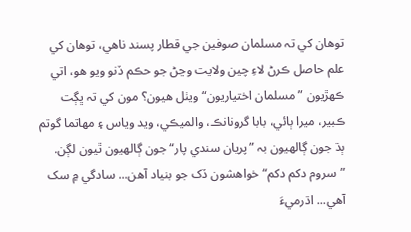توهان کي تہ مسلمان صوفين جي قطار پسند ناهي، توهان کي علم حاصل ڪرڻ لاءِ چين ولايت وڃڻ جو حڪم ڏنو ويو هو، اتي ڪھڙيون ”مسلمان اختياريون“ ويٺل هيون؟ مون کي تہ ڀڳت ڪبير، ميرا ٻائي، بابا گرونانڪ، والميڪي، ويد وياس ۽ مهاتما گوتم ٻڌ جون ڳالهيون بہ ”پريان سندي پار“ جون ڳالهيون ٿيون لڳن. ”سروم دکم دکم“ خواهشون ڏک جو بنياد آهن... سادگي ۾ سک آهي... اڌرميءَ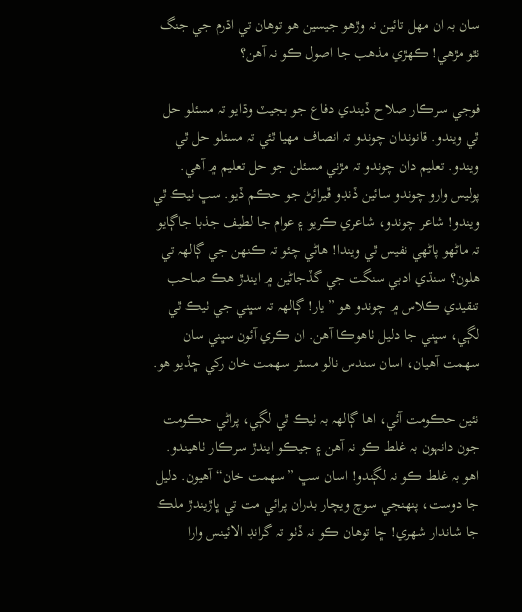سان بہ ان مهل تائين نہ وڙهو جيسين هو توهان تي اڌرم جي جنگ نٿو مڙهي! ڪھڙي مذهب جا اصول ڪو نہ آهن؟

فوجي سرڪار صلاح ڏيندي دفاع جو بجيٽ وڌايو تہ مسئلو حل ٿي ويندو. قانوندان چوندو تہ انصاف مهيا ٿئي تہ مسئلو حل ٿي ويندو. تعليم دان چوندو تہ مڙني مسئلن جو حل تعليم ۾ آهي. پوليس وارو چوندو سائين ڏنڊو ڦيرائڻ جو حڪم ڏيو. سڀ ٺيڪ ٿي ويندو! شاعر چوندو، شاعري ڪريو ۽ عوام جا لطيف جذبا جاڳايو تہ ماڻهو پاڻهي نفيس ٿي ويندا! هاڻي چئو تہ ڪنھن جي ڳالھہ تي هلون؟ سنڌي ادبي سنگت جي گڏجاڻين ۾ ايندڙ هڪ صاحب تنقيدي ڪلاس ۾ چوندو هو ”يار! ڳالھہ تہ سڀني جي ٺيڪ ٿي لڳي، سڀني جا دليل ٺاهوڪا آهن. ان ڪري آئون سڀني سان سهمت آهيان، اسان سندس نالو مسٽر سهمت خان رکي ڇڏيو هو.

نئين حڪومت آئي، اها ڳالھہ بہ ٺيڪ ٿي لڳي، پراڻي حڪومت جون دانہون بہ غلط ڪو نہ آهن ۽ جيڪو ايندڙ سرڪار ٺاهيندو. اهو بہ غلط ڪو نہ لڳندو! اسان سڀ ”سهمت خان“ آهيون. دليل جا دوست، پنھنجي سوچ ويچار بدران پرائي مت تي ڀاڙيندڙ ملڪ جا شاندار شهري! ڇا توهان ڪو نہ ڏٺو تہ گرانڊ الائينس وارا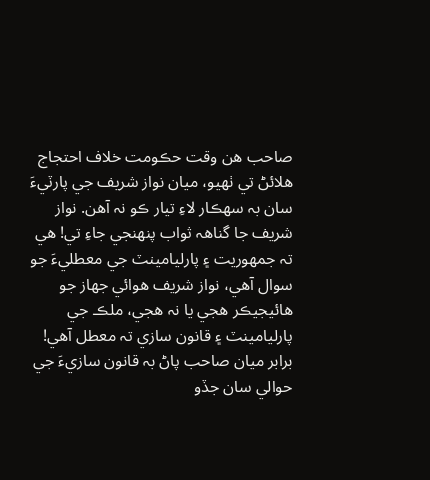صاحب هن وقت حڪومت خلاف احتجاج هلائڻ تي ٺھيو، ميان نواز شريف جي پارٽيءَ سان بہ سهڪار لاءِ تيار ڪو نہ آهن. نواز شريف جا گناھہ ثواب پنھنجي جاءِ تي! هي تہ جمهوريت ۽ پارليامينٽ جي معطليءَ جو سوال آهي، نواز شريف هوائي جهاز جو هائيجيڪر هجي يا نہ هجي، ملڪ جي پارليامينٽ ۽ قانون سازي تہ معطل آهي! برابر ميان صاحب پاڻ بہ قانون سازيءَ جي حوالي سان جڏو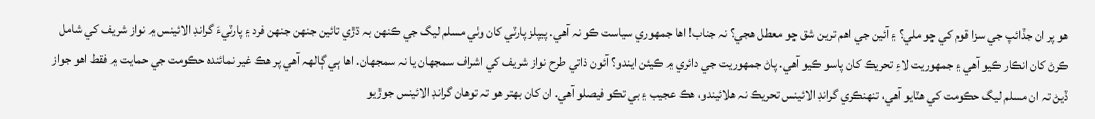هو پر ان جڏائپ جي سزا قوم کي ڇو ملي؟ ۽ آئين جي اهم ترين شق ڇو معطل هجي؟ نہ جناب! اها جمهوري سياست ڪو نہ آهي. پيپلز پارٽي کان وٺي مسلم ليگ جي ڪنھن بہ ڌڙي تائين جنھن جنھن فرد ۽ پارٽيءَ گرانڊ الائينس ۾ نواز شريف کي شامل ڪرڻ کان انڪار ڪيو آهي ۽ جمهوريت لاءِ تحريڪ کان پاسو ڪيو آهي. پاڻ جمهوريت جي دائري ۾ ڪيئن ايندو؟ آئون ذاتي طرح نواز شريف کي اشراف سمجهان يا نہ سمجهان. اها ٻي ڳالھہ آهي پر هڪ غير نمائنده حڪومت جي حمايت ۾ فقط اهو جواز ڏيڻ تہ ان مسلم ليگ حڪومت کي هٽايو آهي، تنھنڪري گرانڊ الائينس تحريڪ نہ هلائيندو، هڪ عجيب ۽ بي تڪو فيصلو آهي. ان کان بھتر هو تہ توهان گرانڊ الائينس جوڙيو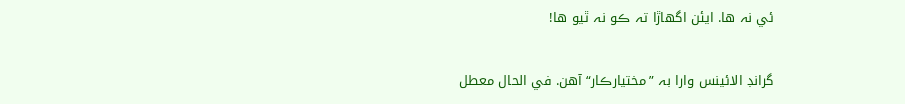ئي نہ ها. ايئن اگهاڙا تہ ڪو نہ ٿيو ها!

گرانڊ الائينس وارا بہ ”مختيارڪار“ آهن. في الحال معطل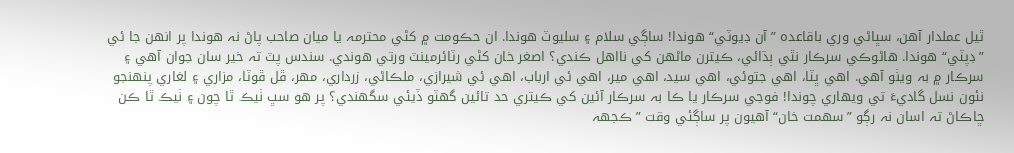ٿيل عملدار آهن، سڀاڻي وري باقاعده ”آن ڊيوٽي“ هوندا! ساڳي سلام ۽ سليوٽ هوندا. ان حڪومت ۾ کڻي محترمہ يا ميان صاحب پاڻ نہ هوندا پر انھن جا ئي ”ڊپٽي“ هوندا. هاڻوڪي سرڪار نٿي ٻڌائي، ڪيترن ماڻهن کي نااهل ڪندي؟ اصغر خان کڻي رٽائرمينٽ ورتي هوندي. سندس پٽ تہ خير سان جوان آهي ۽ سرڪار ۾ بہ ويٺو آهي. اهي ڀٽا، اهي جتوئي، اهي سيد، اهي مير، اهي ئي ارباب، اهي ئي شيرازي، ملڪاڻي، زرداري، مهر، ڦل ڦوٽا، مزاري ۽ لغاري پنھنجو نئون نسل گاديءَ تي ويھاري چوندا! فوجي سرڪار يا ڪا بہ سرڪار آئين کي ڪيتري حد تائين گهٽو ڏيئي سگهندي؟ پر هو سڀ ٺيڪ ٿا چون ۽ ٺيڪ ٿا ڪن ڇاڪاڻ تہ اسان نہ رڳو ”سهمت خان“ آهيون پر ساڳئي وقت ”ڪجھہ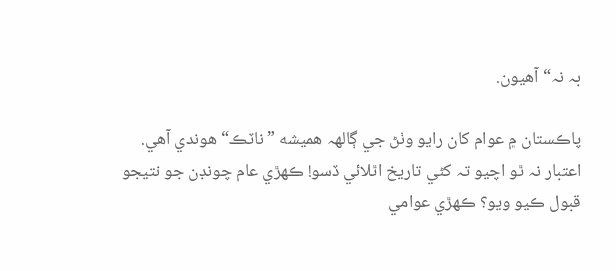بہ نہ“ آهيون.

پاڪستان ۾ عوام کان رايو وٺڻ جي ڳالھہ هميشه ”ناٽڪ“ هوندي آهي. اعتبار نہ ٿو اچيو تہ کڻي تاريخ اٿلائي ڏسو! ڪھڙي عام چونڊن جو نتيجو قبول ڪيو ويو؟ ڪھڙي عوامي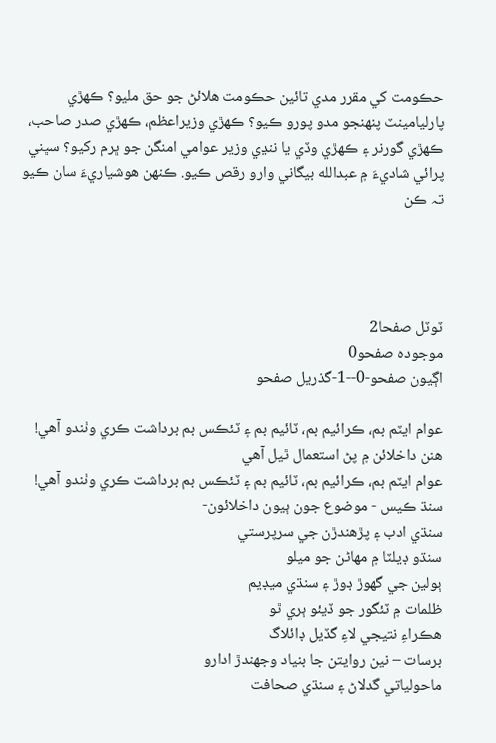حڪومت کي مقرر مدي تائين حڪومت هلائڻ جو حق مليو؟ ڪھڙي پارليامينٽ پنھنجو مدو پورو ڪيو؟ ڪھڙي وزيراعظم، ڪھڙي صدر صاحب، ڪھڙي گورنر ۽ ڪھڙي وڏي يا ننڍي وزير عوامي امنگن جو ڀرم رکيو؟ سڀني پرائي شاديءَ ۾ عبدالله بيگاني وارو رقص ڪيو. ڪنھن هوشياريءَ سان ڪيو تہ ڪن




ٽوٽل صفحا2
موجودہ صفحو0
اڳيون صفحو-0--1-گذريل صفحو

عوام ايٽم بم، ڪرائيم بم، ٽائيم بم ۽ ٽئڪس بم برداشت ڪري وٺندو آهي! ھنن داخلائن ۾ پڻ استعمال ٿيل آھي
عوام ايٽم بم، ڪرائيم بم، ٽائيم بم ۽ ٽئڪس بم برداشت ڪري وٺندو آهي!
سنڌ ڪيس - موضوع جون ٻيون داخلائون-
سنڌي ادب ۽ پڙهندڙن جي سرپرستي
سنڌو ڊيلٽا ۾ مهاڻن جو ميلو
ٻولين جي گهوڙ ڊوڙ ۽ سنڌي ميڊيم
ظلمات ۾ ٽئگور جو ڏيئو ٻري ٿو
هڪراءِ نتيجي لاءِ گڏيل ڊائلاگ
برسات – نين روايتن جا بنياد وجهندڙ ادارو
ماحولياتي گدلاڻ ۽ سنڌي صحافت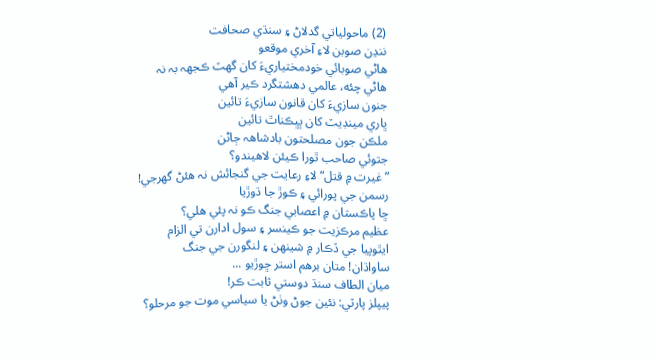(2) ماحولياتي گدلاڻ ۽ سنڌي صحافت
ننڍن صوبن لاءِ آخري موقعو
هاڻي صوبائي خودمختياريءَ کان گهٽ ڪجھہ بہ نہ
هاڻي چئه، عالمي دهشتگرد ڪير آهي
جنون سازيءَ کان قانون سازيءَ تائين
ڀاري مينڊيٽ کان ڀڀڪناٿ تائين
ملڪن جون مصلحتون بادشاھہ ڄاڻن
جتوئي صاحب ٿورا ڪيئن لاهيندو؟
”غيرت ۾ قتل“ لاءِ رعايت جي گنجائش نہ هئڻ گهرجي!
رسمن جي پورائي ۽ ڪوڙ جا ڌوڙيا
ڇا پاڪستان ۾ اعصابي جنگ ڪو نہ پئي هلي؟
عظيم مرڪزيت جو ڪينسر ۽ سول ادارن تي الزام
ايٿوپيا جي ڏڪار ۾ شينھن ۽ لنگورن جي جنگ
ساواڌان! متان برهم استر ڇوڙيو ...
ميان الطاف سنڌ دوستي ثابت ڪر!
پيپلز پارٽي: نئين جوڻ وٺڻ يا سياسي موت جو مرحلو؟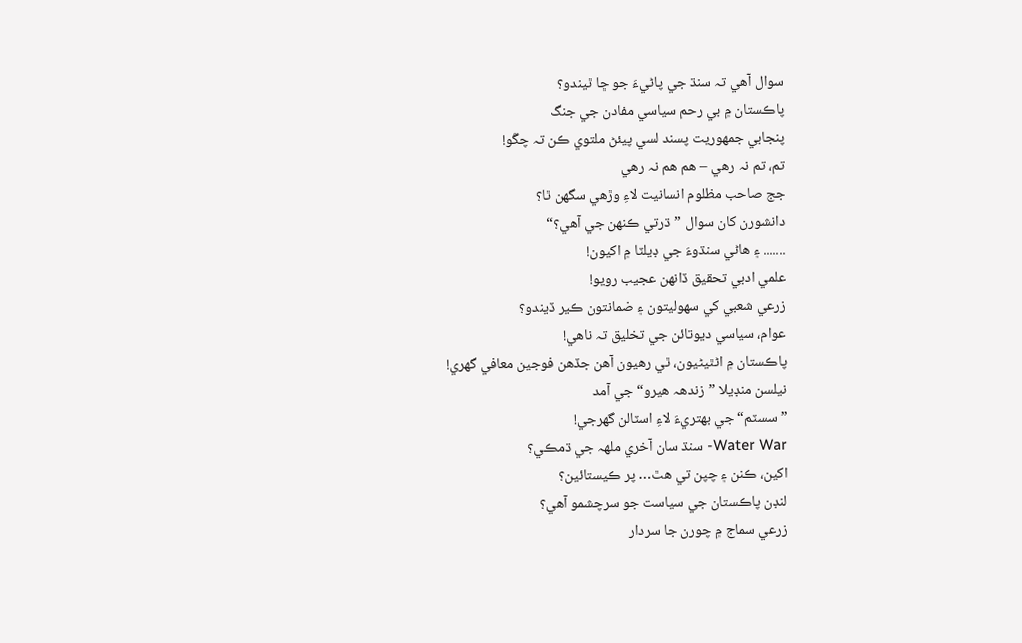سوال آهي تہ سنڌ جي پاڻيءَ جو ڇا ٿيندو؟
پاڪستان ۾ بي رحم سياسي مفادن جي جنگ
پنجابي جمهوريت پسند لسي پيئڻ ملتوي ڪن تہ چڱو!
تم، تم نہ رهي – هم هم نہ رهي
جج صاحب مظلوم انسانيت لاءِ وڙهي سگهن ٿا؟
دانشورن کان سوال ”ڌرتي ڪنھن جي آهي؟“
....... ۽ هاڻي سنڌوءَ جي ڊيلٽا ۾ اکيون!
علمي ادبي تحقيق ڏانھن عجيب رويو!
زرعي شعبي کي سهوليتون ۽ ضمانتون ڪير ڏيندو؟
عوام، سياسي ديوتائن جي تخليق تہ ناهي!
پاڪستان ۾ اڻٿيڻيون، ٿي رهيون آهن جڏهن فوجين معافي گهري!
نيلسن منڊيلا ”زندھہ هيرو“ جي آمد
”سسٽم“ جي بھتريءَ لاءِ اسٽالن گهرجي!
Water War- سنڌ سان آخري ملھہ جي ڌمڪي؟
اکين، ڪنن ۽ چپن تي هٿ… پر ڪيستائين؟
لنڊن پاڪستان جي سياست جو سرچشمو آهي؟
زرعي سماج ۾ چورن جا سردار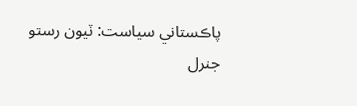پاڪستاني سياست: ٽيون رستو
جنرل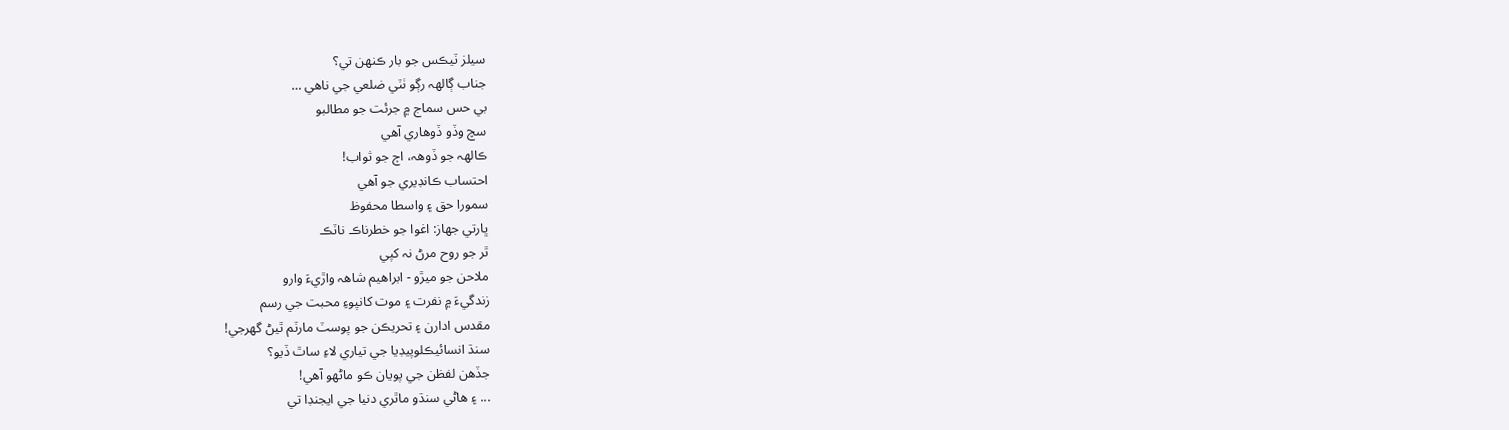سيلز ٽيڪس جو بار ڪنھن تي؟
جناب ڳالھہ رڳو ٺٽي ضلعي جي ناهي …
بي حس سماج ۾ جرئت جو مطالبو
سچ وڏو ڏوهاري آهي
ڪالھہ جو ڏوھہ، اڄ جو ثواب!
احتساب ڪانڊيري جو آهي
سمورا حق ۽ واسطا محفوظ
ڀارتي جهاز: اغوا جو خطرناڪ ناٽڪ
ٿر جو روح مرڻ نہ کپي
ملاحن جو ميڙو - ابراهيم شاھہ واڙيءَ وارو
زندگيءَ ۾ نفرت ۽ موت کانپوءِ محبت جي رسم
مقدس ادارن ۽ تحريڪن جو پوسٽ مارٽم ٿيڻ گهرجي!
سنڌ انسائيڪلوپيڊيا جي تياري لاءِ ساٿ ڏيو؟
جڏهن لفظن جي پويان ڪو ماڻهو آهي!
... ۽ هاڻي سنڌو ماٿري دنيا جي ايجنڊا تي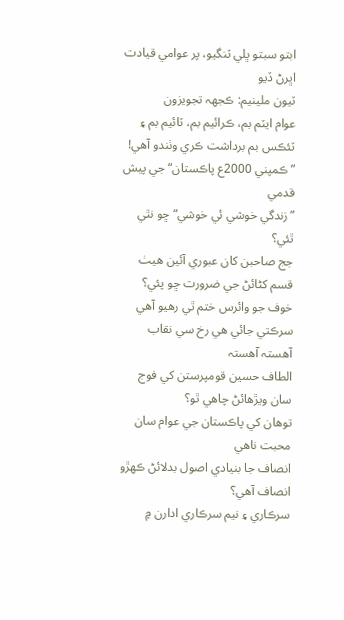ابتو سبتو ڀلي ٽنگيو، پر عوامي قيادت اڀرڻ ڏيو
ٽيون ملينيم: ڪجھہ تجويزون
عوام ايٽم بم، ڪرائيم بم، ٽائيم بم ۽ ٽئڪس بم برداشت ڪري وٺندو آهي!
”ڪمپني 2000ع پاڪستان“ جي پيش قدمي
”زندگي خوشي ئي خوشي“ ڇو نٿي ٿئي؟
جج صاحبن کان عبوري آئين هيٺ قسم کڻائڻ جي ضرورت ڇو پئي؟
خوف جو وائرس ختم ٿي رهيو آهي
سرڪتي جائي هي رخ سي نقاب آهستہ آهستہ
الطاف حسين قومپرستن کي فوج سان ويڙهائڻ چاهي ٿو؟
توهان کي پاڪستان جي عوام سان محبت ناهي
انصاف جا بنيادي اصول بدلائڻ ڪھڙو انصاف آهي؟
سرڪاري ۽ نيم سرڪاري ادارن ۾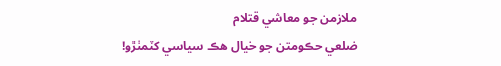ملازمن جو معاشي قتلام
ضلعي حڪومتن جو خيال هڪ سياسي کٽمٺڙو!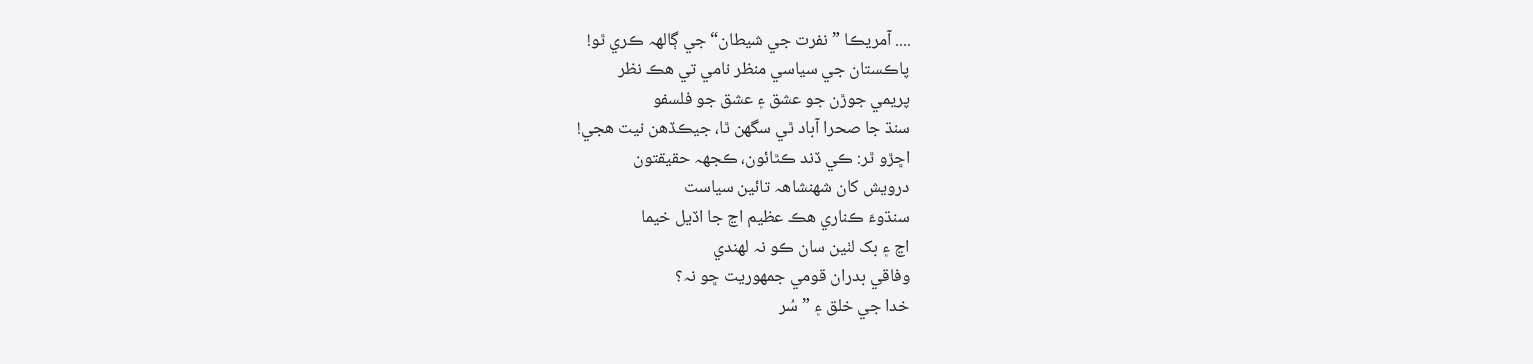.... آمريڪا ”نفرت جي شيطان“ جي ڳالھہ ڪري ٿو!
پاڪستان جي سياسي منظر نامي تي هڪ نظر
پريمي جوڙن جو عشق ۽ عشق جو فلسفو
سنڌ جا صحرا آباد ٿي سگهن ٿا، جيڪڏهن نيت هجي!
اڇڙو ٿر: ڪي ڏند ڪٿائون، ڪجھہ حقيقتون
درويش کان شهنشاھہ تائين سياست
سنڌوءَ ڪناري هڪ عظيم اڃ جا اڏيل خيما
اڃ ۽ بک لٺين سان ڪو نہ لهندي
وفاقي بدران قومي جمهوريت ڇو نہ؟
خدا جي خلق ۽ ”سُر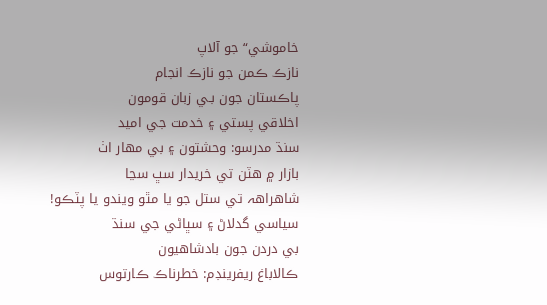خاموشي“ جو آلاپ
نازڪ ڪمن جو نازڪ انجام
پاڪستان جون بـي زبان قومون
اخلاقي پستي ۽ خدمت جي اميد
سنڌ مدرسو: وحشتون ۽ بي مهار اٺ
بازار ۾ هٽن تي خريدار سڀ سڃا
شاهراھہ تي ستل جو يا مٿو ويندو يا پٽڪو!
سياسي گدلاڻ ۽ سڀاڻي جي سنڌ
بي دردن جون بادشاهيون
ڪالاباغ ريفرينڊم: خطرناڪ ڪارتوس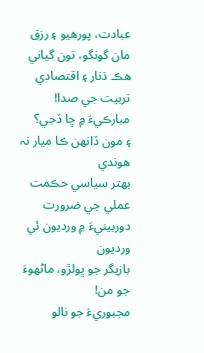عبادت، پورهيو ۽ رزق
مان گونگو، تون گياني
هڪ ڌنار ۽ اقتصادي تربيت جي صدا!
مبارڪيءَ ۾ ڇا ڏجي؟
۽ مون ڏانھن ڪا ميار نہ هوندي
بھتر سياسي حڪمت عملي جي ضرورت
دوربينيءَ ۾ ورديون ئي ورديون
بازيگر جو ڀولڙو، ماڻهوءَ جو من!
مجبوريءَ جو نالو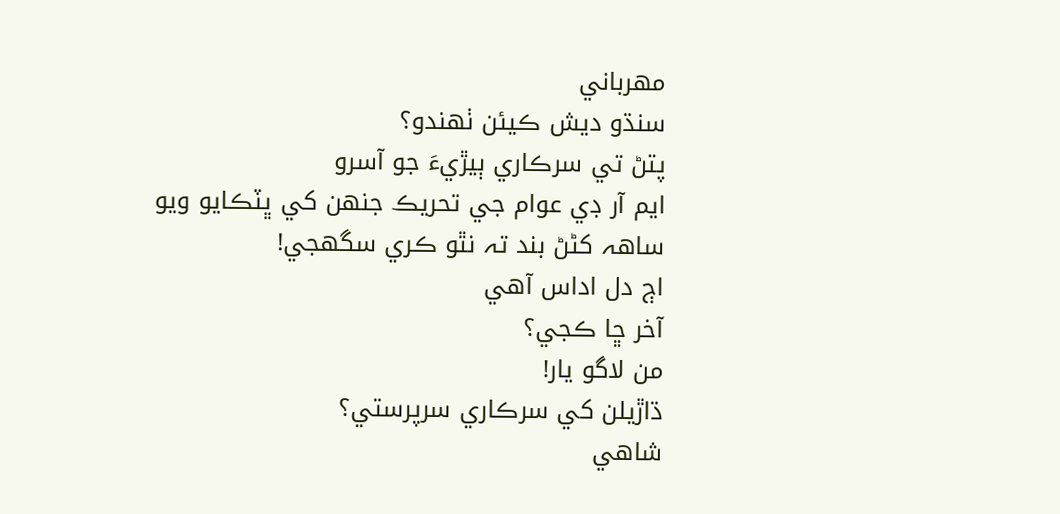مهرباني
سنڌو ديش ڪيئن ٺھندو؟
پتڻ تي سرڪاري ٻيڙيءَ جو آسرو
ايم آر ڊي عوام جي تحريڪ جنھن کي ڀٽڪايو ويو
ساھہ کڻڻ بند تہ نٿو ڪري سگهجي!
اڄ دل اداس آهي
آخر ڇا ڪجي؟
من لاگو يار!
ڌاڙيلن کي سرڪاري سرپرستي؟
شاهي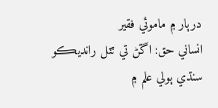درٻار ۾ ماموئي فقير
انساني حق: اڱڻ تي ٽٽل رانديڪو
سنڌي ٻولي علم ۾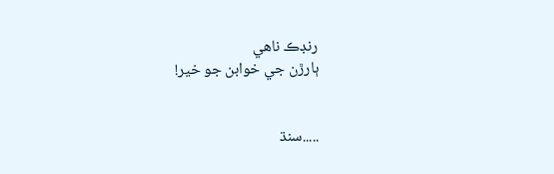رنڊڪ ناهي
ٻارڙن جي خوابن جو خير!


.....سنڌ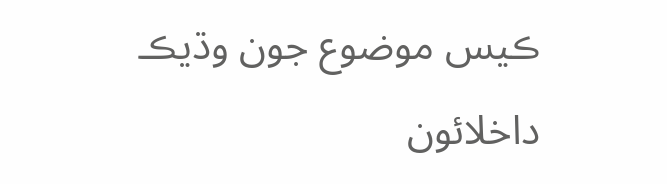ڪيس موضوع جون وڌيڪ داخلائون